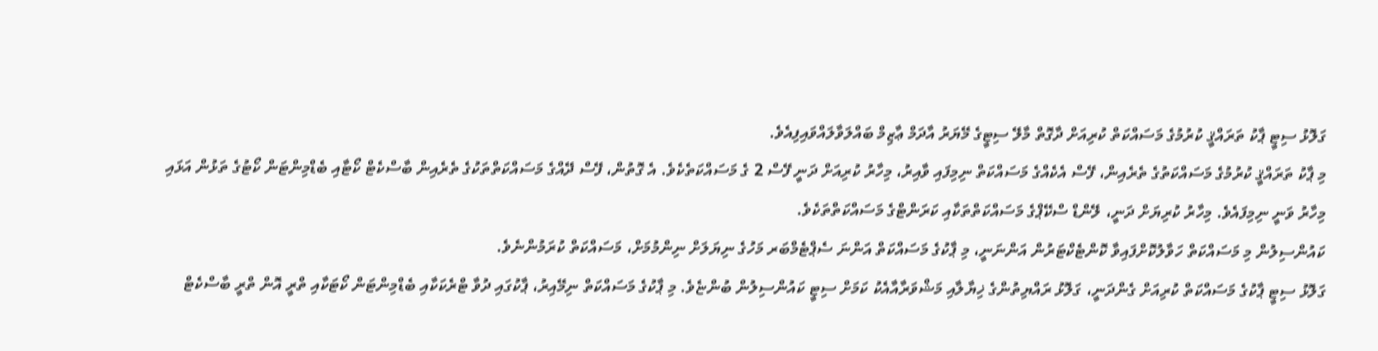ގަލޮޅު ސިޓީ ޕާކު ތަރައްޤީ ކުރުމުގެ މަސައްކަތް ކުރިއަށް ދާގޮތް މާލޭ ސިޓީގެ މޭޔަރު އާދަމް ޢާޒިމް ބައްލަވާލައްވައިފިއެވެ.
މި ޕާކު ތަރައްޤީ ކުރުމުގެ މަސައްކަތުގެ ތެރެއިން، ފޭސް އެކެއްގެ މަސައްކަތް ނިމިފައި ވާއިރު، މިހާރު ކުރިއަށް ދަނީ ފޭސް 2 ގެ މަސައްކަތެކެވެ. އެ ގޮތުން، ފޭސް ދޭއްގެ މަސައްކަތްތަކުގެ ތެރެއިން ބާސްކެޓް ކޯޓާއި ބެޑްމިންޓަން ކޯޓުގެ ތަޅުން އަޅައި މިހާރު ވަނީ ނިމިފައެވެ. މިހާރު ކުރިޔަށް ދަނީ، ލޭންޑް ސްކޭޕްގެ މަސައްކަތްތަކާއި ކަރަންޓްގެ މަސައްކަތްތަކެވެ.
ކައުންސިލުން މި މަސައްކަތް ހަވާލުކޮށްފައިވާ ކޮންޓެކްޓަރުން އަންނަނީ، މި ޕާކުގެ މަސައްކަތް އަންނަ ސެޕްޓެމްބަރ މަހުގެ ނިޔަލަށް ނިންމުމަށް، މަސައްކަތް ކުރަމުންނެވެ.
ގަލޮޅު ސިޓީ ޕާކުގެ މަސައްކަތް ކުރިއަށް ގެންދަނީ، ގަލޮޅު ރައްޔިތުންގެ ޚިޔާލާއި މަޝްވަރާއާއެކު ކަމަށް ސިޓީ ކައުންސިލުން ބުންޏެވެ. މި ޕާކުގެ މަސައްކަތް ނިމޭއިރު، ޕާކުގައި ދުވާ ޓްރެކަކާއި ބެޑްމިންޓަން ކޯޓަކާއި ތްރީ އޮން ތްރީ ބާސްކެޓް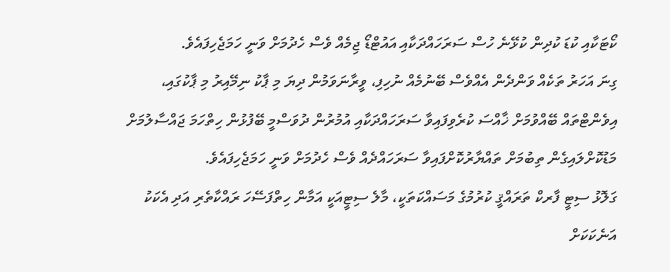ކޯޓަކާއި ކުޑަ ކުދިން ކުޅޭނެ ހުސް ސަރަހައްދަކާއި އައުޓްޑޯ ޖިމެއް ވެސް ހެދުމަށް ވަނީ ހަމަޖެހިފައެވެ.
ގިނަ އަހަރު ތަކެއް ވަންދެން އެއްވެސް ބޭނުމެއް ނުހިފި، ވީރާނަވަމުން ދިޔަ މި ޕާކު ނިމޭއިރު މި ޕާކުގައި، އިވެންޓްތައް ބޭއްވުމަށް ޚާއްސަ ކުރެވިފައިވާ ސަރަހައްދަކާއި އުމުރުން ދުވަސްމީ ބޭފުޅުން ހިތްހަމަ ޖައްސާލުމަށް މަޑުކޮށްލައިގެން ތިބުމަށް ތައްޔާރުކޮށްފައިވާ ސަރަހައްދެއް ވެސް ހެދުމަށް ވަނީ ހަމަޖެހިފައެވެ.
ގަލޮޅު ސިޓީ ފާރކް ތަރައްޤީ ކުރުމުގެ މަސައްކަތަކީ، މާލެ ސިޓީއަކީ އަމާން ހިތްފަސޭހަ ރައްކާތެރި އަދި އެކަކު އަނެކަކަށް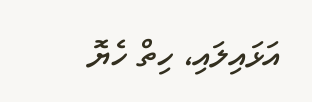އަޅައިލައި، ހިތް ހެޔޮ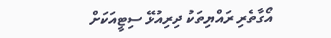އޯގާތެރި ރައްޔިތަކު ދިރިއުޅޭ ސިޓީއަކަށް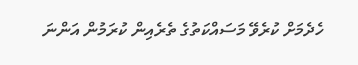ހެދެމަށް ކުރެވޭ މަސައްކަތުގެ ތެރެއިން ކުރަމުން އަންނަ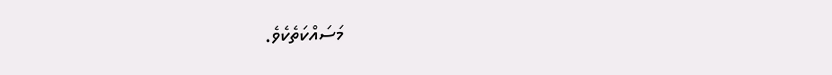މަސައްކަތެކެވެ.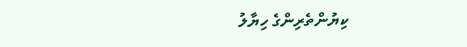ކިޔުންތެރިންގެ ހިޔާލު